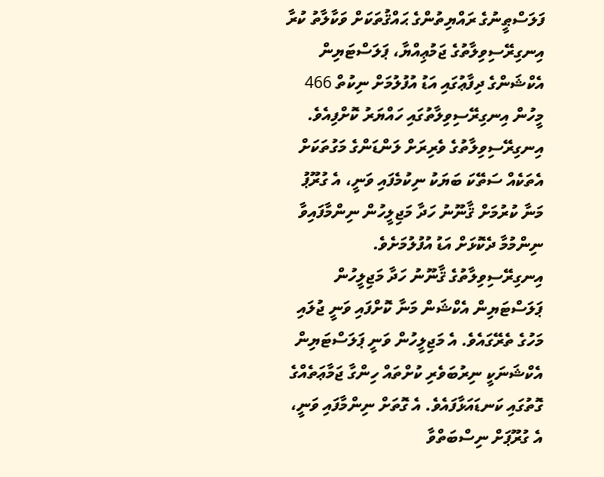ފަލަސްޠީނުގެ ރައްޔިތުންގެ ޙައްޤުތަކަށް ވަކާލާތު ކުރާ އިނގިރޭސިވިލާތުގެ ޖަމުޢިއްޔާ، ޕަލަސްޓަޔިން އެކްޝަންގެ ދިފާޢުގައި އަޑު އުފުލުމަށް ނިކުތް 466 މީހުން އިނގިރޭސިވިލާތުގައި ހައްޔަރު ކޮށްފިއެވެ. އިނގިރޭސިވިލާތުގެ ވެރިރަށް ލަންޑަންގެ މަގުތަކަށް އެތަކެއް ސަތޭކަ ބަޔަކު ނިކުމެފައި ވަނީ، އެ ގުރޫޕު މަނާ ކުރުމަށް ޤާނޫނު ހަދާ މަޖިލީހުން ނިންމާފައިވާ ނިންމުމާ ދެކޮޅަށް އަޑު އުފުލުމަށެވެ.
އިނގިރޭސިވިލާތުގެ ޤާނޫނު ހަދާ މަޖިލީހުން ޕަލަސްޓަޔިން އެކްޝަން މަނާ ކޮށްފައި ވަނީ ޖުލައި މަހުގެ ތެރޭގައެވެ. އެ މަޖިލީހުން ވަނީ ޕަލަސްޓަޔިން އެކްޝަނަކީ ނިރުބަވެރި ކުށްތައް ހިންގާ ޖަމާޢަތެއްގެ ގޮތުގައި ކަނޑައަޅާފައެވެ. އެ ގޮތަށް ނިންމާފައި ވަނީ، އެ ގުރޫޕަށް ނިސްބަތްވާ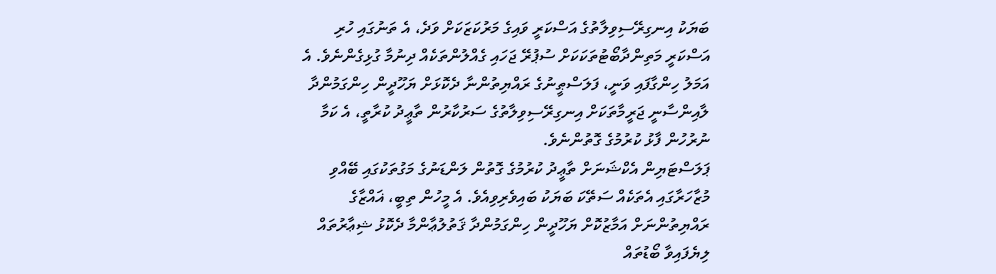ބަޔަކު އިނގިރޭސިވިލާތުގެ އަސްކަރީ ވައިގެ މަރުކަޒަކަށް ވަދެ، އެ ތަނުގައި ހުރި އަސްކަރީ މަތިންދާބޯޓުތަކަކަށް ސުޕުރޭ ޖަހައި ގެއްލުންތަކެއް ދިނުމާ ގުޅިގެންނެވެ. އެ އަމަލު ހިންގާފައި ވަނީ، ފަލަސްޠީނުގެ ރައްޔިތުންނާ ދެކޮޅަށް ޔަހޫދީން ހިންގަމުންދާ ލާއިންސާނީ ޖަރީމާތަކަށް އިނގިރޭސިވިލާތުގެ ސަރުކާރުން ތާޢީދު ކުރާތީ، އެ ކަމާ ނުރުހުން ފާޅު ކުރުމުގެ ގޮތުންނެވެ.
ޕަލަސްޓަޔިން އެކްޝަނަށް ތާޢީދު ކުރުމުގެ ގޮތުން ލަންޑަނުގެ މަގުތަކުގައި ބޭއްވި މުޒާހަރާގައި އެތަކެއް ސަތޭކަ ބަޔަކު ބައިވެރިވިއެވެ. އެ މީހުން ތިބީ، ޣައްޒާގެ ރައްޔިތުންނަށް އަމާޒުކޮށް ޔަހޫދީން ހިންގަމުންދާ ޤަތުލުޢާންމާ ދެކޮޅު ޝިޢާރުތައް ލިޔެފައިވާ ބޯޑުތައް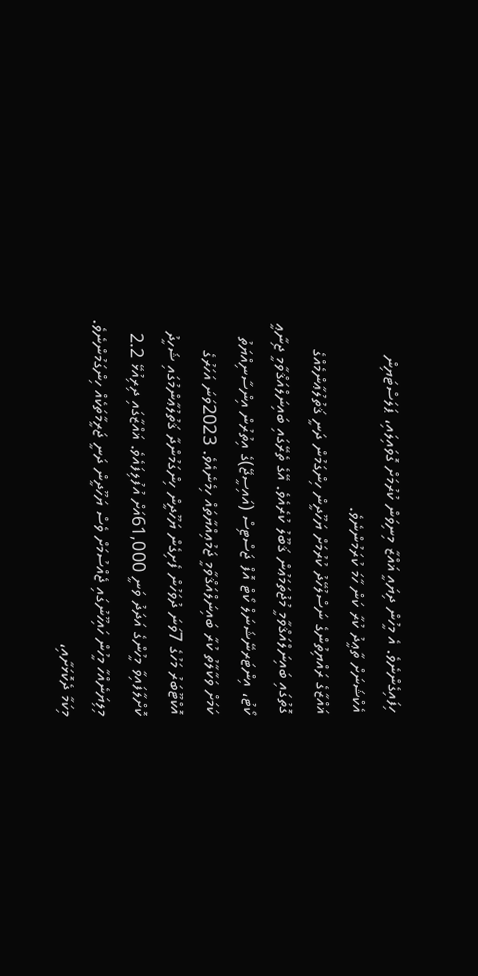ހިފައިގެންނެވެ. އެ މީހުން ދިޔައީ ޣައްޒާ މިނިވަން ކުރުމަށް ގޮވައިލައި، ޕަލަސްޓަޔިން އެކްޝަނަށް ތާޢީދު ކުރާ ކަން ހާމަ ކުރަމުންނެވެ.
ޣައްޒާގެ ރައްޔިތުންގެ ނަސްލުހޭދު ކުރުމަށް ޔަހޫދީން ހިންގަމުން ދަނީ ޤަތުލުޢާންމެއްގެ ގޮތުގައި ބައިނަލްއަޤްވާމީ މުޖުތަމަޢުން ޤަބޫލު ކުރެއެވެ. އޭގެ ތެރޭގައި ބައިނަލްއަޤްވާމީ ޖިނާޢީ ކޯޓު، އިންޓަރނޭޝަނަލް ކޯޓް އޮފް ޖަސްޓިސް (އައިސީޖޭ)ގެ އިތުރުން އިންސާނިއްޔަތު ކަމަށް ވަކާލާތު ކުރާ ބައިނަލްއަޤްވާމީ ޖަމުޢިއްޔާތައް ހިމެނެއެވެ. 2023ވަނަ އަހަރުގެ އޮކްޓޫބަރު މަހުގެ 7ވަނަ ދުވަހުން ފެށިގެން ޔަހޫދީން ހިންގަމުންދާ ޤަތުލުޢާންމުގައި ޝަހީދު ކޮށްލާފައިވާ މީހުންގެ އަދަދު ވަނީ 61,000އަށް އުފުލިފައެވެ. ޣައްޒާގައި ދިރިއުޅޭ 2.2 މިލިޔަނެއްހާ މީހުން ހައިހޫނުގައި ޖެއްސުމަށް ވެސް ޔަހޫދީން ދަނީ ޖަރީމާތަކެއް ހިންގަމުންނެވެ.
މިކަމާ ދެކޮޅަށާއި،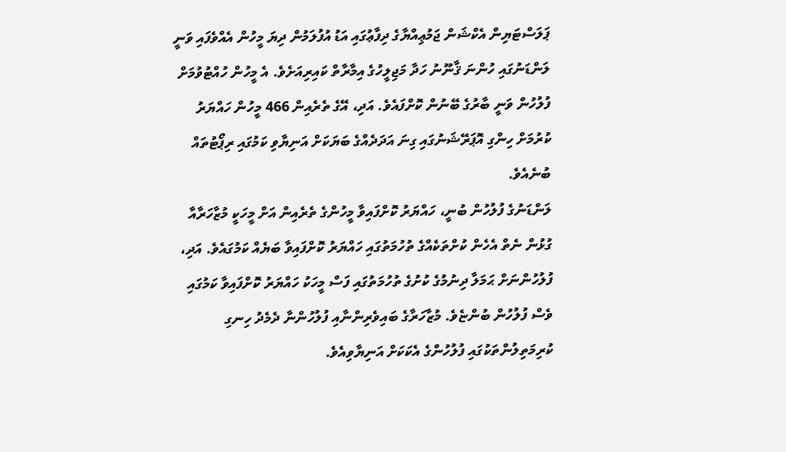ޕަލަސްޓަޔިން އެކްޝަން ޖަމުޢިއްޔާގެ ދިފާޢުގައި އަޑު އުފުލަމުން ދިޔަ މީހުން އެއްވެފައި ވަނީ ލަންޑަނުގައި ހުންނަ ޤާނޫނު ހަދާ މަޖިލީހުގެ އިމާރާތް ކައިރިއަށެވެ. އެ މީހުން ހުއްޓުވުމަށް ފުލުހުން ވަނީ ބާރުގެ ބޭނުން ކޮށްފައެވެ. އަދި، އޭގެ ތެރެއިން 466 މީހުން ހައްޔަރު ކުރުމަށް ހިންގި އޮޕަރޭޝަނުގައި ގިނަ އަދަދެއްގެ ބަޔަކަށް އަނިޔާވި ކަމުގައި ރިޕޯޓުތައް ބުނެއެވެ.
ލަންޑަނުގެ ފުލުހުން ބުނީ، ހައްޔަރު ކޮށްފައިވާ މީހުންގެ ތެރެއިން އަށް މީހަކީ މުޒާހަރާއާ ގުޅުން ނެތް އެހެން ކުށްތަކެއްގެ ތުހުމަތުގައި ހައްޔަރު ކޮށްފައިވާ ބަޔެއް ކަމުގައެވެ. އަދި، ފުލުހުންނަށް ޙަމަލާ ދިނުމުގެ ކުށުގެ ތުހުމަތުގައި ފަސް މީހަކު ހައްޔަރު ކޮށްފައިވާ ކަމުގައި ވެސް ފުލުހުން ބުންޏެވެ. މުޒާހަރާގެ ބައިވެރިންނާއި ފުލުހުންނާ ދެމެދު ހިނގި ކުރިމަތިލުންތަކުގައި ފުލުހުންގެ އެކަކަށް އަނިޔާވިއެވެ.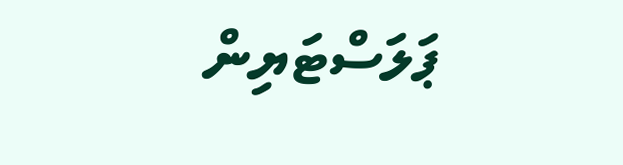ޕަލަސްޓަޔިން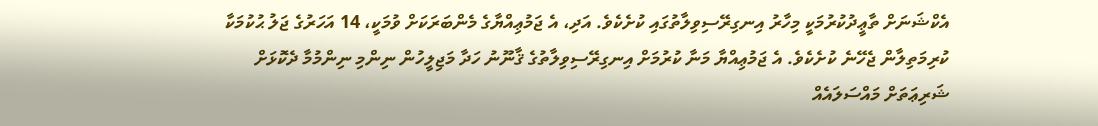އެކްޝަނަށް ތާޢީދުކުރުމަކީ މިހާރު އިނގިރޭސިވިލާތުގައި ކުށެކެވެ. އަދި، އެ ޖަމުޢިއްޔާގެ މެންބަރަކަށް ވުމަކީ، 14 އަހަރުގެ ޖަލު ޙުކުމަކާ ކުރިމަތިލާން ޖެހޭނެ ކުށެކެވެ. އެ ޖަމުޢިއްޔާ މަނާ ކުރުމަށް އިނގިރޭސިވިލާތުގެ ޤާނޫނު ހަދާ މަޖިލީހުން ނިންމި ނިންމުމާ ދެކޮޅަށް ޝަރިޢަތަށް މައްސަލައެއް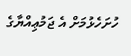ހުށަހެޅުމަށް އެ ޖަމުޢިއްޔާގެ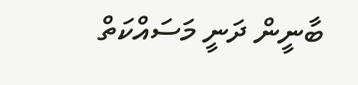ބާނީން ދަނީ މަސައްކަތް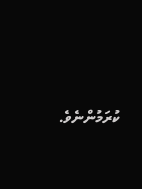ކުރަމުންނެވެ.